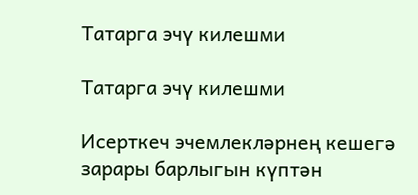Татарга эчү килешми

Татарга эчү килешми

Исерткеч эчемлекләрнең кешегә зарары барлыгын күптән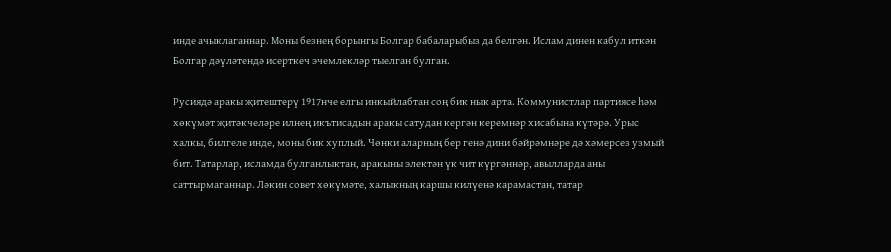инде ачыклаганнар. Моны безнең борынгы Болгар бабаларыбыз да белгән. Ислам динен кабул иткән Болгар дәүләтендә исерткеч эчемлекләр тыелган булган.

Русиядә аракы җитештерү 1917нче елгы инкыйлабтан соң бик нык арта. Коммунистлар партиясе һәм хөкүмәт җитәкчеләре илнең икътисадын аракы сатудан кергән керемнәр хисабына күтәрә. Урыс халкы, билгеле инде, моны бик хуплый. Чөнки аларның бер генә дини бәйрәмнәре дә хәмерсез узмый бит. Татарлар, исламда булганлыктан, аракыны электән үк чит күргәннәр, авылларда аны саттырмаганнар. Ләкин совет хөкүмәте, халыкның каршы килүенә карамастан, татар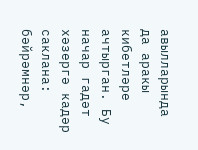авылларында да аракы кибетләре ачтырган. Бу начар гадәт хәзергә кадәр саклана: бәйрәмнәр,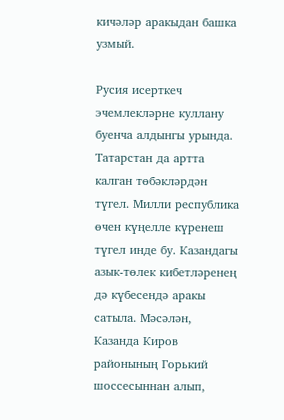кичәләр аракыдан башка узмый.

Русия исерткеч эчемлекләрне куллану буенча алдынгы урында. Татарстан да артта калган төбәкләрдән түгел. Милли республика өчен күңелле күренеш түгел инде бу. Казандагы азык-төлек кибетләренең дә күбесендә аракы сатыла. Мәсәлән, Казанда Киров районының Горький шоссесыннан алып,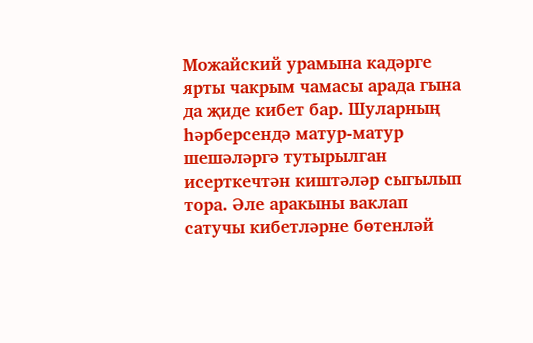Можайский урамына кадәрге ярты чакрым чамасы арада гына да җиде кибет бар. Шуларның һәрберсендә матур-матур шешәләргә тутырылган исерткечтән киштәләр сыгылып тора. Әле аракыны ваклап сатучы кибетләрне бөтенләй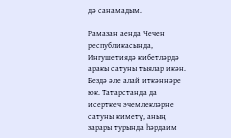дә санамадым.

Рамазан аенда Чечен республикасында, Ингушетиядә кибетләрдә аракы сатуны тыялар икән. Бездә әле алай иткәннәре юк. Татарстанда да исерткеч эчемлекләрне сатуны киметү, аның зарары турында һәрдаим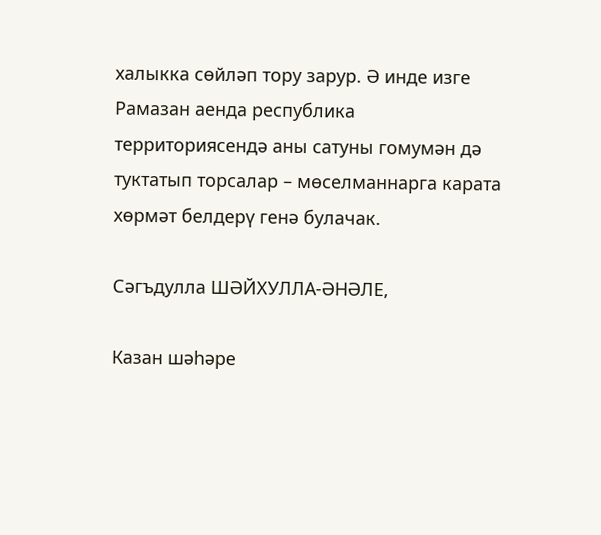халыкка сөйләп тору зарур. Ә инде изге Рамазан аенда республика территориясендә аны сатуны гомумән дә туктатып торсалар – мөселманнарга карата хөрмәт белдерү генә булачак.

Сәгъдулла ШӘЙХУЛЛА-ӘНӘЛЕ,

Казан шәһәре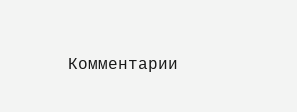Комментарии